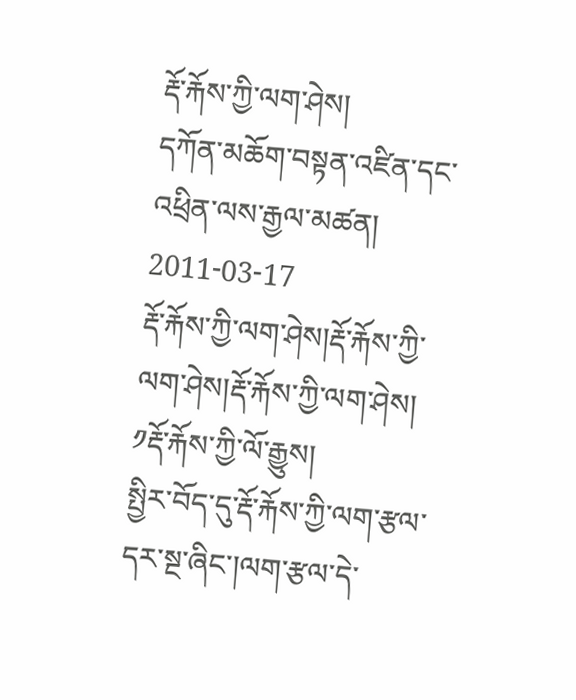རྡོ་རྐོས་ཀྱི་ལག་ཤེས།
དཀོན་མཆོག་བསྟན་འཛིན་དང་འཕྲིན་ལས་རྒྱལ་མཚན།        2011-03-17
རྡོ་རྐོས་ཀྱི་ལག་ཤེས།རྡོ་རྐོས་ཀྱི་ལག་ཤེས།རྡོ་རྐོས་ཀྱི་ལག་ཤེས།
༡རྡོ་རྐོས་ཀྱི་ལོ་རྒྱུས།
སྤྱིར་བོད་དུ་རྡོ་རྐོས་ཀྱི་ལག་རྩལ་དར་སྔ་ཞིང་།ལག་རྩལ་དེ་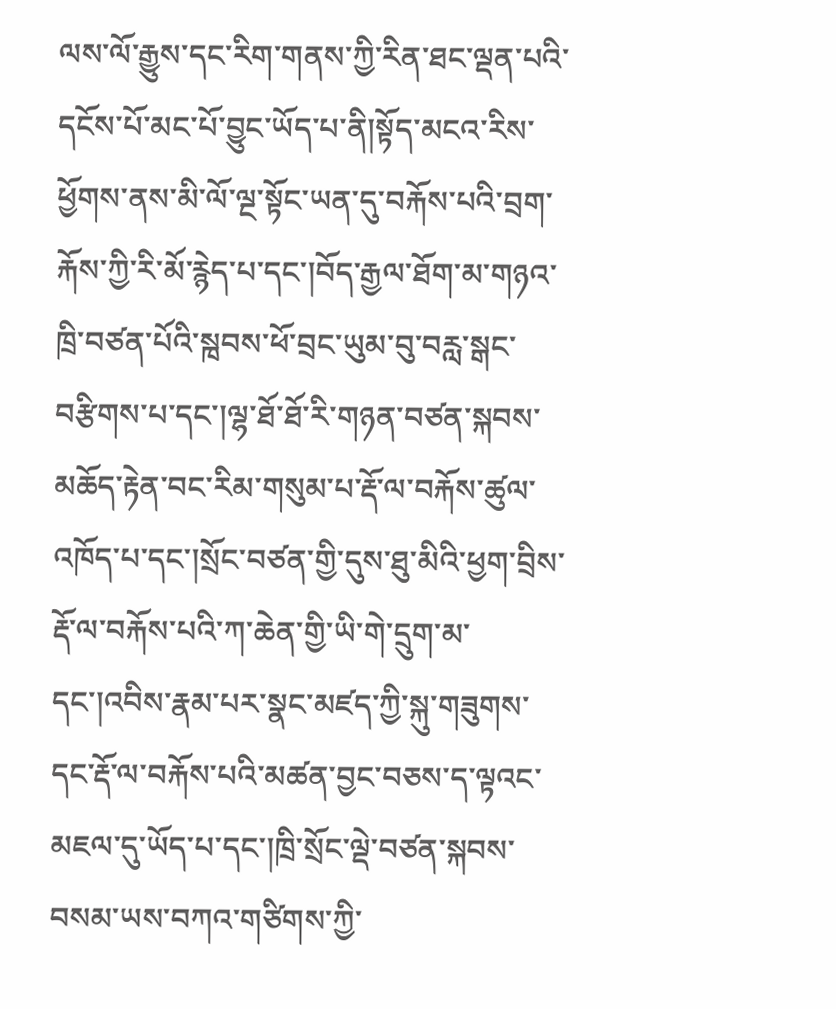ལས་ལོ་རྒྱུས་དང་རིག་གནས་ཀྱི་རིན་ཐང་ལྡན་པའི་དངོས་པོ་མང་པོ་བྱུང་ཡོད་པ་ནི།སྟོད་མངའ་རིས་ཕྱོགས་ནས་མི་ལོ་ལྔ་སྟོང་ཡན་དུ་བརྐོས་པའི་བྲག་རྐོས་ཀྱི་རི་མོ་རྙེད་པ་དང་།བོད་རྒྱལ་ཐོག་མ་གཉའ་ཁྲི་བཙན་པོའི་སྑབས་ཕོ་བྲང་ཡུམ་བུ་བརླ་སྒང་བརྩིགས་པ་དང་།ལྷ་ཐོ་ཐོ་རི་གཉན་བཙན་སྐབས་མཆོད་རྟེན་བང་རིམ་གསུམ་པ་རྡོ་ལ་བརྐོས་ཚུལ་འཁོད་པ་དང་།སྲོང་བཙན་གྱི་དུས་ཐུ་མིའི་ཕྱག་བྲིས་རྡོ་ལ་བརྐོས་པའི་ཀ་ཆེན་གྱི་ཡི་གེ་དྲུག་མ་དང་།འབིས་རྣམ་པར་སྣང་མཛད་ཀྱི་སྐུ་གཟུགས་དང་རྡོ་ལ་བརྐོས་པའི་མཚན་བྱང་བཅས་ད་ལྟའང་མཇལ་དུ་ཡོད་པ་དང་།ཁྲི་སྲོང་ལྡེ་བཙན་སྐབས་བསམ་ཡས་བཀའ་གཙིགས་ཀྱི་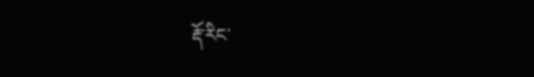རྡོ་རིང་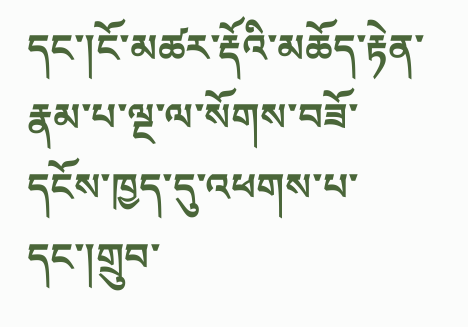དང་།ངོ་མཚར་རྡོའི་མཆོད་རྟེན་རྣམ་པ་ལྔ་ལ་སོགས་བཟོ་དངོས་ཁྱད་དུ་འཕགས་པ་དང་།གྲུབ་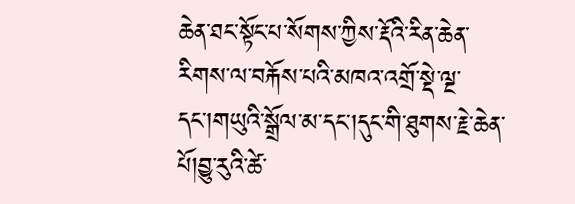ཆེན་ཐང་སྟོང་པ་སོགས་ཀྱིས་རྡོའི་རིན་ཆེན་རིགས་ལ་བརྐོས་པའི་མཁའ་འགྲོ་སྡེ་ལྔ་དང་།གཡུའི་སྒྲོལ་མ་དང་།དུང་གི་ཐུགས་རྗེ་ཆེན་པོ།བྱུ་རུའི་ཚེ་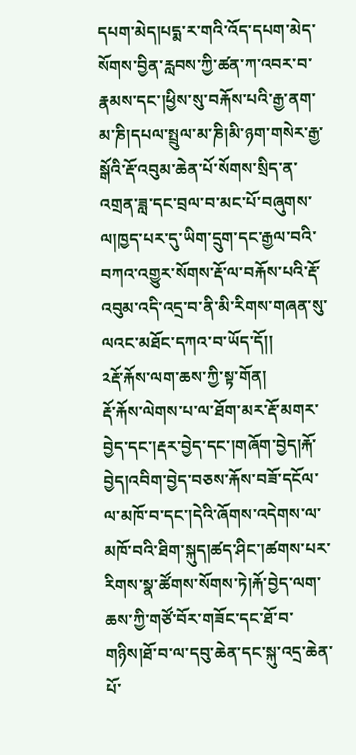དཔག་མེད།པདྨ་ར་གའི་འོད་དཔག་མེད་སོགས་བྱིན་རླབས་ཀྱི་ཚན་ཀ་འབར་བ་རྣམས་དང་།ཕྱིས་སུ་བརྐོས་པའི་རྒྱ་ནག་མ་ཎི།དཔལ་སྤྲུལ་མ་ཎི།མི་ཉག་གསེར་རྒྱ་སྒོའི་རྡོ་འབུམ་ཆེན་པོ་སོགས་སྲིད་ན་འགྲན་ཟླ་དང་བྲལ་བ་མང་པོ་བཞུགས་ལ།ཁྱད་པར་དུ་ཡིག་དྲུག་དང་རྒྱལ་བའི་བཀའ་འགྱུར་སོགས་རྡོ་ལ་བརྐོས་པའི་རྡོ་འབུམ་འདི་འདྲ་བ་ནི་མི་རིགས་གཞན་སུ་ལའང་མཐོང་དཀའ་བ་ཡོད་དོ།།
༢རྡོ་རྐོས་ལག་ཆས་ཀྱི་སྟ་གོན།
རྡོ་རྐོས་ལེགས་པ་ལ་ཐོག་མར་རྡོ་མགར་བྱེད་དང་།རྡར་བྱེད་དང་།གཞོག་བྱེད།རྐོ་བྱེད།འབིག་བྱེད་བཅས་རྐོས་བཟོ་དངོལ་ལ་མཁོ་བ་དང་།དེའི་ཞོགས་འདེགས་ལ་མཁོ་བའི་ཐིག་སྐུད།ཚད་ཤིང་།ཚགས་པར་རིགས་སྣ་ཚོགས་སོགས་ཏེ།རྐོ་བྱེད་ལག་ཆས་ཀྱི་གཙོ་བོར་གཟོང་དང་ཐོ་བ་གཉིས།ཐོ་བ་ལ་དབུ་ཆེན་དང་སྐུ་འདྲ་ཆེན་པོ་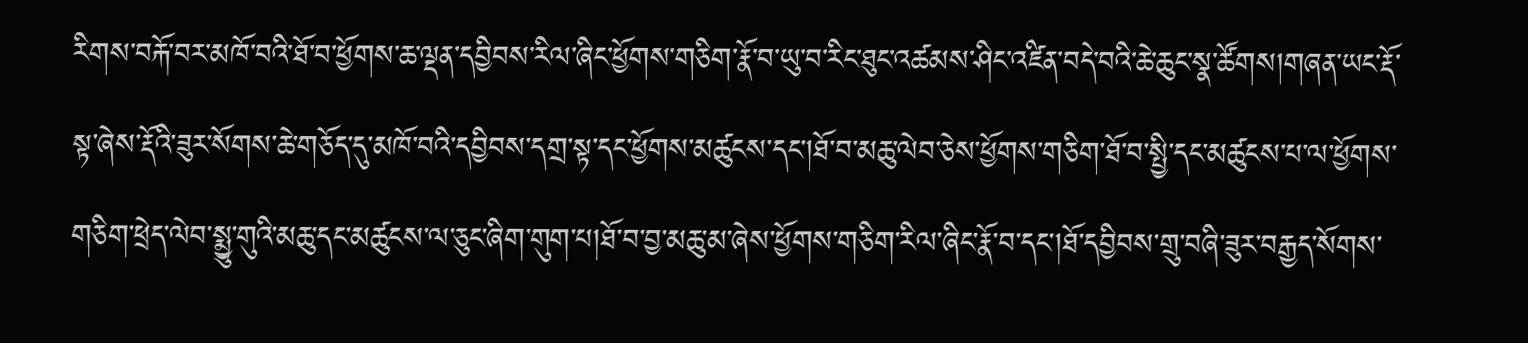རིགས་བརྐོ་བར་མཁོ་བའི་ཐོ་བ་ཕྱོགས་ཆ་ལྡན་དབྱིབས་རིལ་ཞིང་ཕྱོགས་གཅིག་རྣོ་བ་ཡུ་བ་རིང་ཐུང་འཚམས་ཤིང་འཛིན་བདེ་བའི་ཆེ་ཆུང་སྣ་ཚོགས།གཞན་ཡང་རྡོ་སྟ་ཞེས་རྡོའི་ཟུར་སོགས་ཆེ་གཅོད་དུ་མཁོ་བའི་དབྱིབས་དགྲ་སྟ་དང་ཕྱོགས་མཚུངས་དང་།ཐོ་བ་མཆུ་ལེབ་ཅེས་ཕྱོགས་གཅིག་ཐོ་བ་སྤྱི་དང་མཚུངས་པ་ལ་ཕྱོགས་གཅིག་ཕྲེད་ལེབ་སྨྱུ་གུའི་མཆུ་དང་མཚུངས་ལ་ཅུང་ཞིག་གུག་པ།ཐོ་བ་བྱ་མཆུ་མ་ཞེས་ཕྱོགས་གཅིག་རིལ་ཞིང་རྣོ་བ་དང་།ཐོ་དབྱིབས་གྲུ་བཞི་ཟུར་བརྒྱད་སོགས་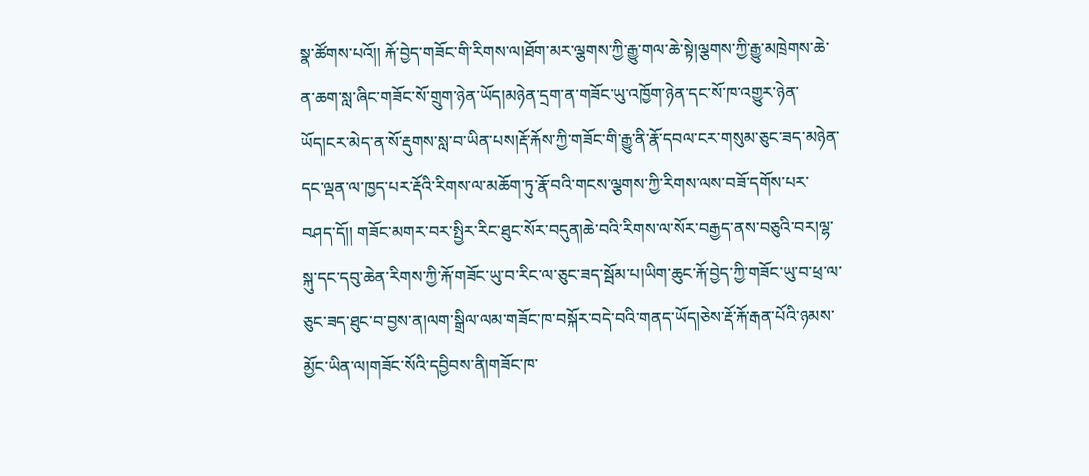སྣ་ཚོགས་པའོ།། རྐོ་བྱེད་གཟོང་གི་རིགས་ལ།ཐོག་མར་ལྕགས་ཀྱི་རྒྱུ་གལ་ཆེ་སྟེ།ལྕགས་ཀྱི་རྒྱུ་མཁྲེགས་ཆེ་ན་ཆག་སླ་ཞིང་གཟོང་སོ་གྲུག་ཉེན་ཡོད།མཉེན་དྲག་ན་གཟོང་ཡུ་འཁྱོག་ཉེན་དང་སོ་ཁ་འགྱུར་ཉེན་ཡོད།ངར་མེད་ན་སོ་རྡུགས་སླ་བ་ཡིན་པས།རྡོ་རྐོས་ཀྱི་གཟོང་གི་རྒྱུ་ནི་རྣོ་དབལ་ངར་གསུམ་ཅུང་ཟད་མཉེན་དང་ལྡན་ལ་ཁྱད་པར་རྡོའི་རིགས་ལ་མཆོག་ཏུ་རྣོ་བའི་གངས་ལྕགས་ཀྱི་རིགས་ལས་བཟོ་དགོས་པར་བཤད་དོ།། གཟོང་མགར་བར་སྤྱིར་རིང་ཐུང་སོར་བདུན།ཆེ་བའི་རིགས་ལ་སོར་བརྒྱད་ནས་བཅུའི་བར།ལྷ་སྐུ་དང་དབུ་ཆེན་རིགས་ཀྱི་རྐོ་གཟོང་ཡུ་བ་རིང་ལ་ཅུང་ཟད་སྦོམ་པ།ཡིག་ཆུང་རྐོ་བྱེད་ཀྱི་གཟོང་ཡུ་བ་ཕྲ་ལ་ཅུང་ཟད་ཐུང་བ་བྱས་ན།ལག་སྒྲིལ་ལམ་གཟོང་ཁ་བསྐོར་བདེ་བའི་གནད་ཡོད།ཅེས་རྡོ་རྐོ་རྒན་པོའི་ཉམས་མྱོང་ཡིན་ལ།གཟོང་སོའི་དབྱིབས་ནི།གཟོང་ཁ་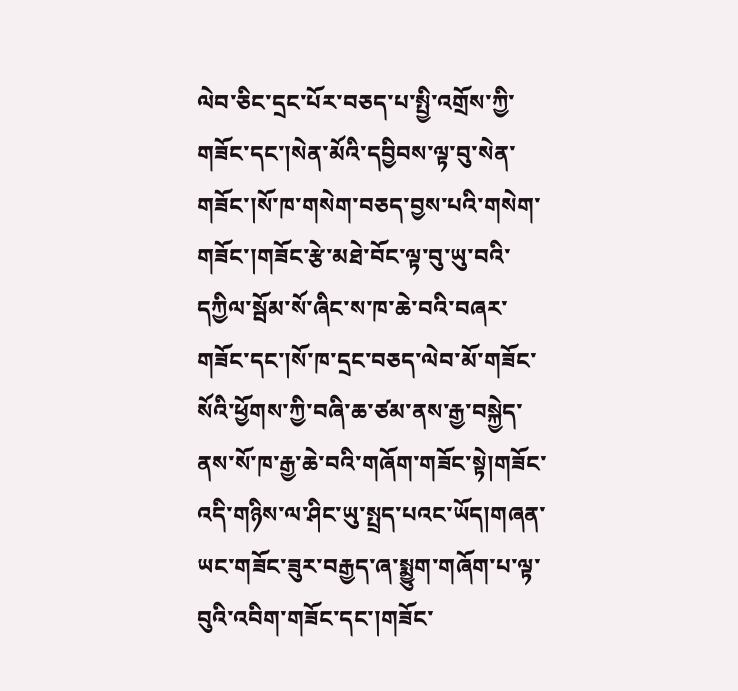ལེབ་ཅིང་དྲང་པོར་བཅད་པ་སྤྱི་འགྲོས་ཀྱི་གཟོང་དང་།སེན་མོའི་དབྱིབས་ལྟ་བུ་སེན་གཟོང་།སོ་ཁ་གསེག་བཅད་བྱས་པའི་གསེག་གཟོང་།གཟོང་རྩེ་མཐེ་བོང་ལྟ་བུ་ཡུ་བའི་དཀྱིལ་སྦོམ་སོ་ཞིང་ས་ཁ་ཆེ་བའི་བཞར་གཟོང་དང་།སོ་ཁ་དྲང་བཅད་ལེབ་མོ་གཟོང་སོའི་ཕྱོགས་ཀྱི་བཞི་ཆ་ཙམ་ནས་རྒྱ་བསྐྱེད་ནས་སོ་ཁ་རྒྱ་ཆེ་བའི་གཞོག་གཟོང་སྟེ།གཟོང་འདི་གཉིས་ལ་ཤིང་ཡུ་སྤྲད་པའང་ཡོད།གཞན་ཡང་གཟོང་ཟུར་བརྒྱད་ཞ་སྨྱུག་གཞོག་པ་ལྟ་བུའི་འབིག་གཟོང་དང་།གཟོང་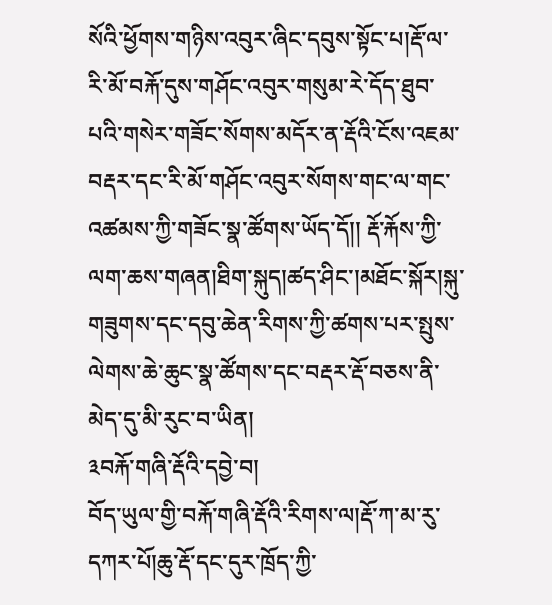སོའི་ཕྱོགས་གཉིས་འབུར་ཞིང་དབུས་སྟོང་པ།རྡོ་ལ་རི་མོ་བརྐོ་དུས་གཤོང་འབུར་གསུམ་རེ་དོད་ཐུབ་པའི་གསེར་གཟོང་སོགས་མདོར་ན་རྡོའི་ངོས་འཇམ་བརྡར་དང་རི་མོ་གཤོང་འབུར་སོགས་གང་ལ་གང་འཚམས་ཀྱི་གཟོང་སྣ་ཚོགས་ཡོད་དོ།། རྡོ་རྐོས་ཀྱི་ལག་ཆས་གཞན།ཐིག་སྐུད།ཚད་ཤིང་།མཐོང་སྐོར།སྐུ་གཟུགས་དང་དབུ་ཆེན་རིགས་ཀྱི་ཚགས་པར་སྤུས་ལེགས་ཆེ་ཆུང་སྣ་ཚོགས་དང་བརྡར་རྡོ་བཅས་ནི་མེད་དུ་མི་རུང་བ་ཡིན།
༣བརྐོ་གཞི་རྡོའི་དབྱེ་བ།
བོད་ཡུལ་གྱི་བརྐོ་གཞི་རྡོའི་རིགས་ལ།རྡོ་ཀ་མ་རུ་དཀར་པོ།ཆུ་རྡོ་དང་དུར་ཁྲོད་ཀྱི་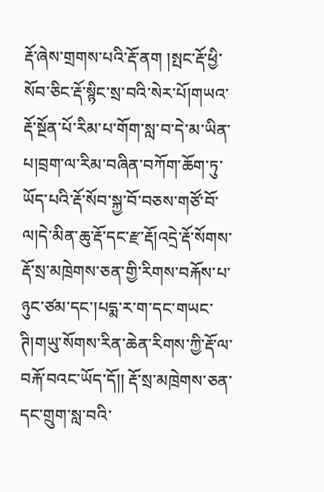རྡོ་ཞེས་གྲགས་པའི་རྡོ་ནག །སྤང་རྡོ་ཕྱི་སོབ་ཅིང་རྡོ་སྙིང་སྲ་བའི་སེར་པོ།གཡའ་རྡོ་སྔོན་པོ་རིམ་པ་གོག་སླ་བ་དེ་མ་ཡིན་པ།བྲག་ལ་རིམ་བཞིན་བཀོག་ཆོག་ཏུ་ཡོད་པའི་རྡོ་སོབ་སྐྱ་བོ་བཅས་གཙོ་བོ་ལ།དེ་མིན་ཆུ་རྡོ་དང་རྫ་རྡོ།འདྲེ་རྡོ་སོགས་རྡོ་སྲ་མཁྲེགས་ཅན་གྱི་རིགས་བརྐོས་པ་ཉུང་ཙམ་དང་།པདྨ་ར་ག་དང་གཡང་ཊི།གཡུ་སོགས་རིན་ཆེན་རིགས་ཀྱི་རྡོ་ལ་བརྐོ་བའང་ཡོད་དོ།། རྡོ་སྲ་མཁྲེགས་ཅན་དང་གྲུག་སླ་བའི་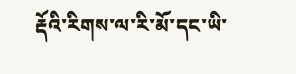རྡོའི་རིགས་ལ་རི་མོ་དང་ཡི་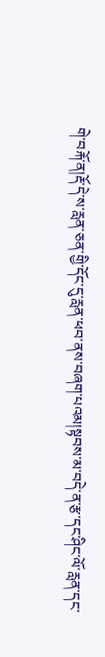གེ་བརྐོ་ན།རྡོ་དེ་ས་རླན་ཅན་གྱི་དོང་དུ་རླན་ཕབ་ནས་བཞག་པའམ།སྟབས་མ་བདེ་ན་རྩ་དང་ཤིང་ལོ་རླན་དང་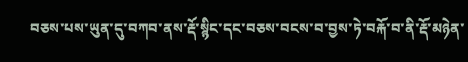བཅས་པས་ཡུན་དུ་བཀབ་ནས་རྡོ་སྙིང་དང་བཅས་བངས་བ་བྱས་ཏེ་བརྐོ་བ་ནི་རྡོ་མཉེན་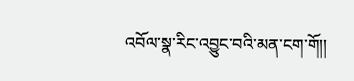འབོལ་སྣ་རིང་འབྱུང་བའི་མན་ངག་གོ།།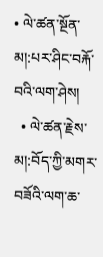• ལེ་ཚན་སྔོན་མ།:པར་ཤིང་བརྐོ་བའི་ལག་ཤེས།
  • ལེ་ཚན་རྗེས་མ།:བོད་ཀྱི་མགར་བཟོའི་ལག་ཆ་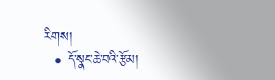རིགས།
  • དོ་སྣང་ཆེ་བའི་རྩོམ།